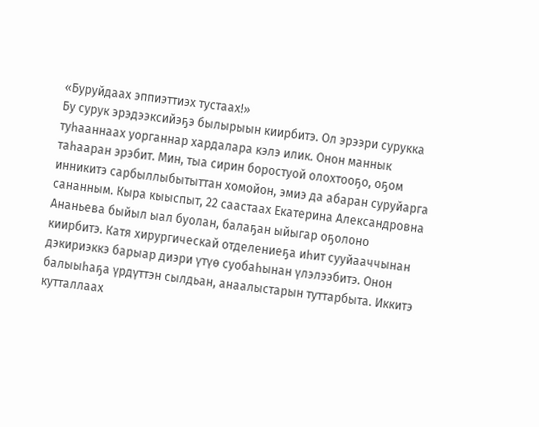«Буруйдаах эппиэттиэх тустаах!»
Бу сурук эрэдээксийэҕэ былырыын киирбитэ. Ол эрээри сурукка туһааннаах уорганнар хардалара кэлэ илик. Онон маннык таһааран эрэбит. Мин, тыа сирин боростуой олохтооҕо, оҕом инникитэ сарбыллыбытыттан хомойон, эмиэ да абаран суруйарга сананным. Кыра кыыспыт, 22 саастаах Екатерина Александровна Ананьева быйыл ыал буолан, балаҕан ыйыгар оҕолоно киирбитэ. Катя хирургическай отделениеҕа иһит сууйааччынан дэкириэккэ барыар диэри үтүө суобаһынан үлэлээбитэ. Онон балыыһаҕа үрдүттэн сылдьан, анаалыстарын туттарбыта. Иккитэ кутталлаах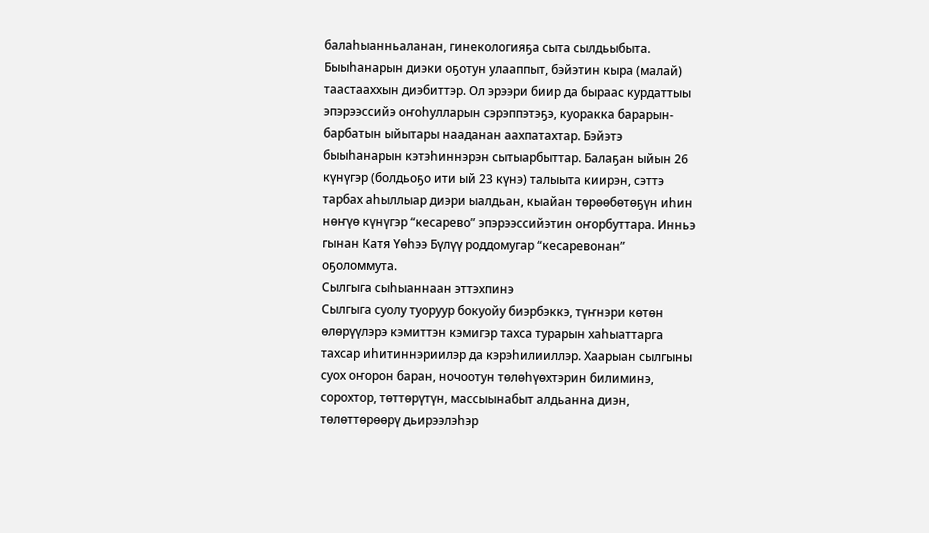балаһыанньаланан, гинекологияҕа сыта сылдьыбыта. Быыһанарын диэки оҕотун улааппыт, бэйэтин кыра (малай) таастааххын диэбиттэр. Ол эрээри биир да быраас курдаттыы эпэрээссийэ оҥоһулларын сэрэппэтэҕэ, куоракка барарын-барбатын ыйытары нааданан аахпатахтар. Бэйэтэ быыһанарын кэтэһиннэрэн сытыарбыттар. Балаҕан ыйын 26 күнүгэр (болдьоҕо ити ый 23 күнэ) талыыта киирэн, сэттэ тарбах аһыллыар диэри ыалдьан, кыайан төрөөбөтөҕүн иһин нөҥүө күнүгэр “кесарево” эпэрээссийэтин оҥорбуттара. Инньэ гынан Катя Үөһээ Бүлүү роддомугар “кесаревонан” оҕоломмута.
Сылгыга сыһыаннаан эттэхпинэ
Сылгыга суолу туоруур бокуойу биэрбэккэ, түҥнэри көтөн өлөрүүлэрэ кэмиттэн кэмигэр тахса турарын хаһыаттарга тахсар иһитиннэриилэр да кэрэһилииллэр. Хаарыан сылгыны суох оҥорон баран, ночоотун төлөһүөхтэрин билиминэ, сорохтор, төттөрүтүн, массыынабыт алдьанна диэн, төлөттөрөөрү дьирээлэһэр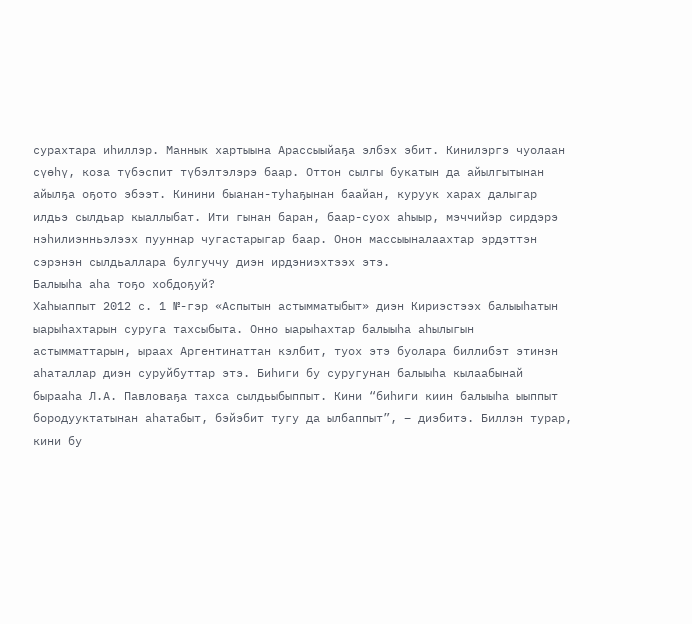сурахтара иһиллэр. Маннык хартыына Арассыыйаҕа элбэх эбит. Кинилэргэ чуолаан сүөһү, коза түбэспит түбэлтэлэрэ баар. Оттон сылгы букатын да айылгытынан айылҕа оҕото эбээт. Кинини быанан-туһаҕынан баайан, куруук харах далыгар илдьэ сылдьар кыаллыбат. Ити гынан баран, баар-суох аһыыр, мэччийэр сирдэрэ нэһилиэнньэлээх пууннар чугастарыгар баар. Онон массыыналаахтар эрдэттэн сэрэнэн сылдьаллара булгуччу диэн ирдэниэхтээх этэ.
Балыыһа аһа тоҕо хобдоҕуй?
Хаһыаппыт 2012 с. 1 №-гэр «Аспытын астымматыбыт» диэн Кириэстээх балыыһатын ыарыһахтарын суруга тахсыбыта. Онно ыарыһахтар балыыһа аһылыгын астымматтарын, ыраах Аргентинаттан кэлбит, туох этэ буолара биллибэт этинэн аһаталлар диэн суруйбуттар этэ. Биһиги бу суругунан балыыһа кылаабынай бырааһа Л.А. Павловаҕа тахса сылдьыбыппыт. Кини “биһиги киин балыыһа ыыппыт бородууктатынан аһатабыт, бэйэбит тугу да ылбаппыт”, – диэбитэ. Биллэн турар, кини бу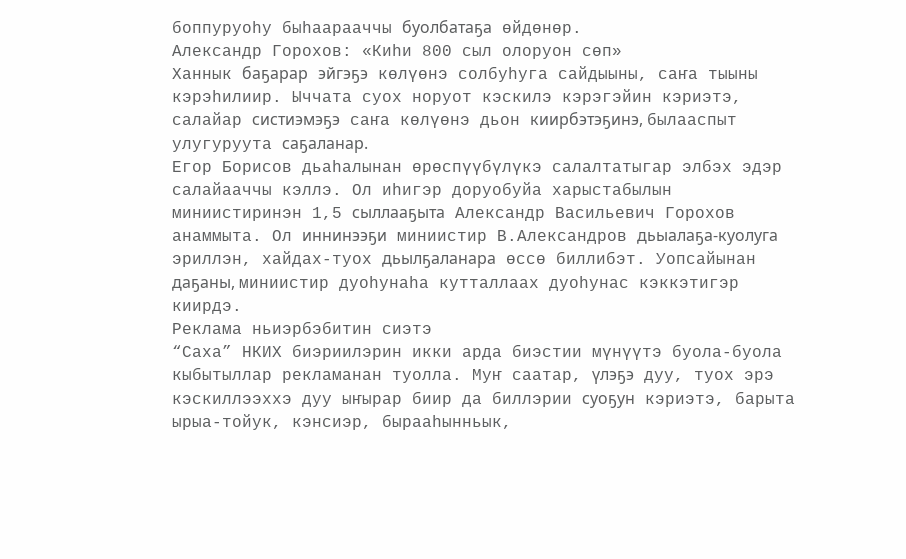боппуруоһу быһаарааччы буолбатаҕа өйдөнөр.
Александр Горохов: «Киһи 800 сыл олоруон сөп»
Ханнык баҕарар эйгэҕэ көлүөнэ солбуһуга сайдыыны, саҥа тыыны кэрэһилиир. Ыччата суох норуот кэскилэ кэрэгэйин кэриэтэ, салайар систиэмэҕэ саҥа көлүөнэ дьон киирбэтэҕинэ, былааспыт улугуруута саҕаланар.
Егор Борисов дьаһалынан өрөспүүбүлүкэ салалтатыгар элбэх эдэр салайааччы кэллэ. Ол иһигэр доруобуйа харыстабылын миниистиринэн 1,5 сыллааҕыта Александр Васильевич Горохов анаммыта. Ол иннинээҕи миниистир В.Александров дьыалаҕа-куолуга эриллэн, хайдах-туох дьылҕаланара өссө биллибэт. Уопсайынан даҕаны, миниистир дуоһунаһа кутталлаах дуоһунас кэккэтигэр киирдэ.
Реклама ньиэрбэбитин сиэтэ
“Саха” НКИХ биэриилэрин икки арда биэстии мүнүүтэ буола-буола кыбытыллар рекламанан туолла. Муҥ саатар, үлэҕэ дуу, туох эрэ кэскиллээххэ дуу ыҥырар биир да биллэрии суоҕун кэриэтэ, барыта ырыа-тойук, кэнсиэр, бырааһынньык,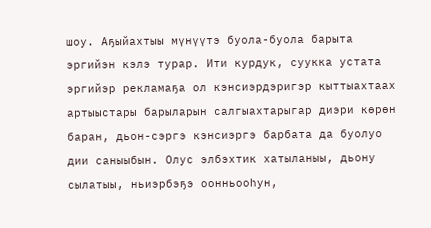шоу. Аҕыйахтыы мүнүүтэ буола-буола барыта эргийэн кэлэ турар. Ити курдук, суукка устата эргийэр рекламаҕа ол кэнсиэрдэригэр кыттыахтаах артыыстары барыларын салгыахтарыгар диэри көрөн баран, дьон-сэргэ кэнсиэргэ барбата да буолуо дии саныыбын. Олус элбэхтик хатыланыы, дьону сылатыы, ньиэрбэҕэ оонньооһун,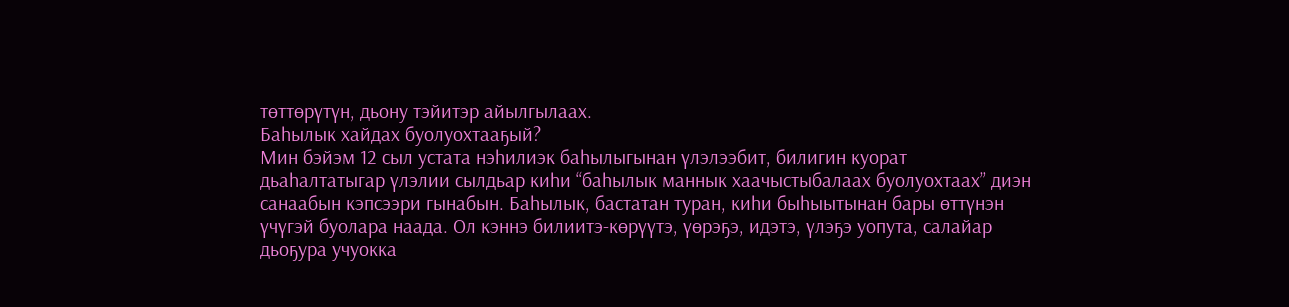төттөрүтүн, дьону тэйитэр айылгылаах.
Баһылык хайдах буолуохтааҕый?
Мин бэйэм 12 сыл устата нэһилиэк баһылыгынан үлэлээбит, билигин куорат дьаһалтатыгар үлэлии сылдьар киһи “баһылык маннык хаачыстыбалаах буолуохтаах” диэн санаабын кэпсээри гынабын. Баһылык, бастатан туран, киһи быһыытынан бары өттүнэн үчүгэй буолара наада. Ол кэннэ билиитэ-көрүүтэ, үөрэҕэ, идэтэ, үлэҕэ уопута, салайар дьоҕура учуокка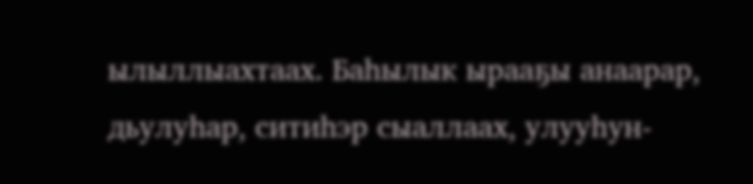ылыллыахтаах. Баһылык ырааҕы анаарар, дьулуһар, ситиһэр сыаллаах, улууһун-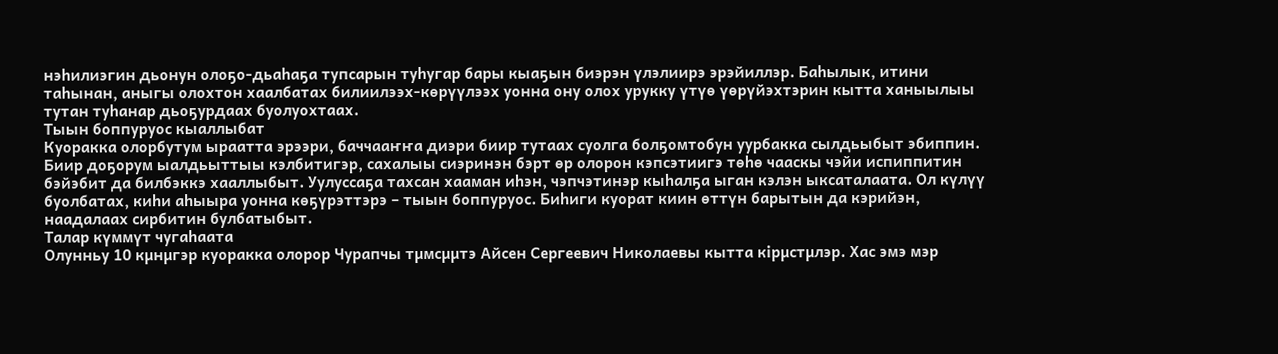нэһилиэгин дьонун олоҕо-дьаһаҕа тупсарын туһугар бары кыаҕын биэрэн үлэлиирэ эрэйиллэр. Баһылык, итини таһынан, аныгы олохтон хаалбатах билиилээх-көрүүлээх уонна ону олох урукку үтүө үөрүйэхтэрин кытта ханыылыы тутан туһанар дьоҕурдаах буолуохтаах.
Тыын боппуруос кыаллыбат
Куоракка олорбутум ыраатта эрээри, баччааҥҥа диэри биир тутаах суолга болҕомтобун уурбакка сылдьыбыт эбиппин. Биир доҕорум ыалдьыттыы кэлбитигэр, сахалыы сиэринэн бэрт өр олорон кэпсэтиигэ төһө чааскы чэйи испиппитин бэйэбит да билбэккэ хааллыбыт. Уулуссаҕа тахсан хааман иһэн, чэпчэтинэр кыһалҕа ыган кэлэн ыксаталаата. Ол күлүү буолбатах, киһи аһыыра уонна көҕүрэттэрэ – тыын боппуруос. Биһиги куорат киин өттүн барытын да кэрийэн, наадалаах сирбитин булбатыбыт.
Талар күммүт чугаһаата
Олунньу 10 кµнµгэр куоракка олорор Чурапчы тµмсµµтэ Айсен Сергеевич Николаевы кытта кірµстµлэр. Хас эмэ мэр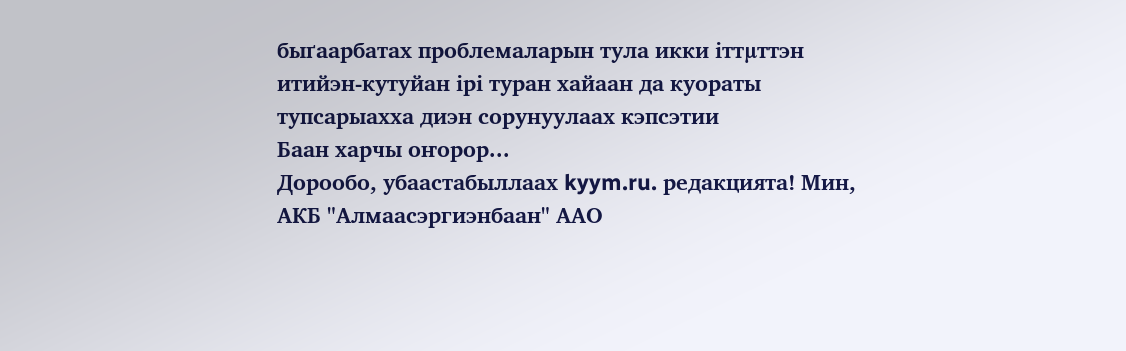быґаарбатах проблемаларын тула икки іттµттэн итийэн-кутуйан ірі туран хайаан да куораты тупсарыахха диэн сорунуулаах кэпсэтии
Баан харчы оҥорор...
Дорообо, убaастабыллаах kyym.ru. редакцията! Мин, АКБ "Алмаасэргиэнбаан" ААО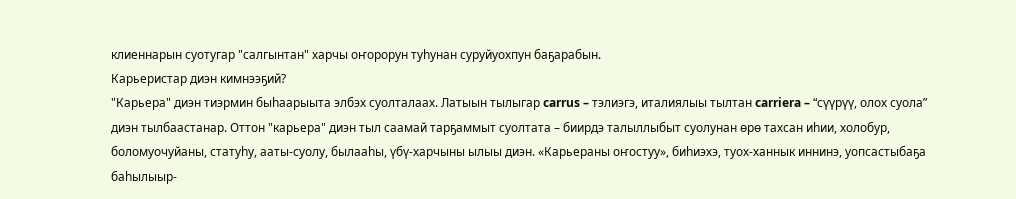клиеннарын суотугар "салгынтан" харчы оҥорорун туһунан суруйуохпун баҕарабын.
Карьеристар диэн кимнээҕий?
"Карьера" диэн тиэрмин быһаарыыта элбэх суолталаах. Латыын тылыгар carrus – тэлиэгэ, италиялыы тылтан carriera – “сүүрүү, олох суола” диэн тылбаастанар. Оттон "карьера" диэн тыл саамай тарҕаммыт суолтата – биирдэ талыллыбыт суолунан өрө тахсан иһии, холобур, боломуочуйаны, статуһу, ааты-суолу, былааһы, үбү-харчыны ылыы диэн. «Карьераны оҥостуу», биһиэхэ, туох-ханнык иннинэ, уопсастыбаҕа баһылыыр-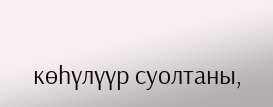көһүлүүр суолтаны,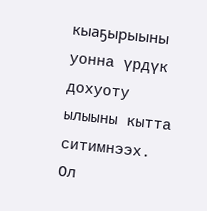кыаҕырыыны уонна үрдүк дохуоту ылыыны кытта ситимнээх. Ол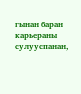гынан баран карьераны сулууспанан,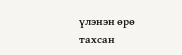үлэнэн өрө тахсан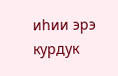иһии эрэ курдук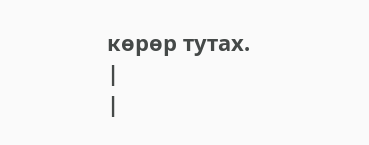көрөр тутах.
|
|